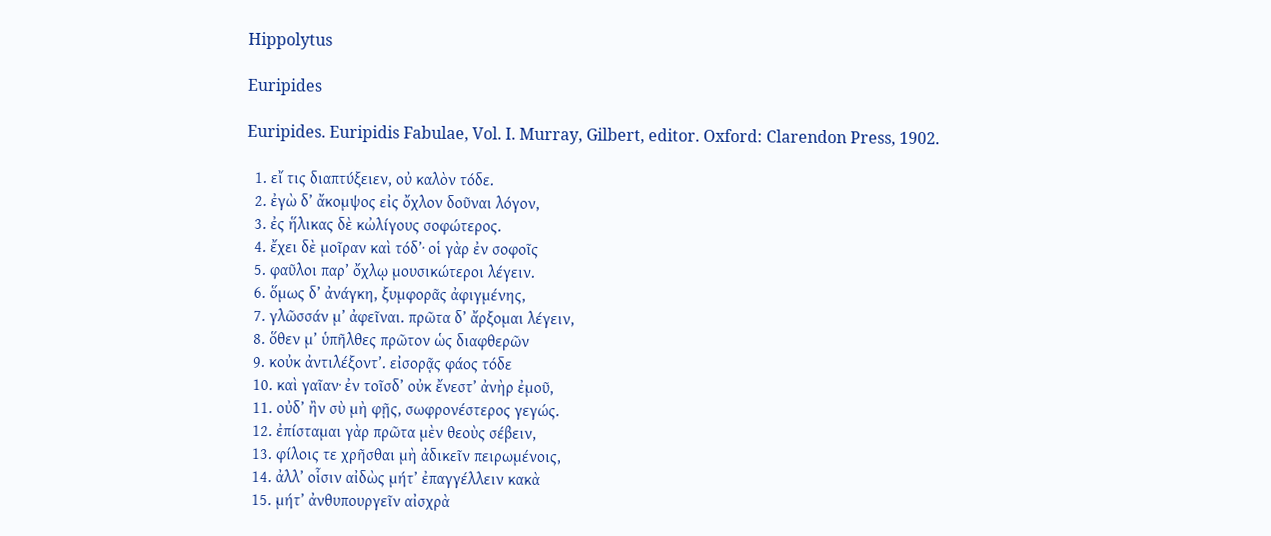Hippolytus

Euripides

Euripides. Euripidis Fabulae, Vol. I. Murray, Gilbert, editor. Oxford: Clarendon Press, 1902.

  1. εἴ τις διαπτύξειεν, οὐ καλὸν τόδε.
  2. ἐγὼ δ’ ἄκομψος εἰς ὄχλον δοῦναι λόγον,
  3. ἐς ἥλικας δὲ κὠλίγους σοφώτερος.
  4. ἔχει δὲ μοῖραν καὶ τόδ’· οἱ γὰρ ἐν σοφοῖς
  5. φαῦλοι παρ’ ὄχλῳ μουσικώτεροι λέγειν.
  6. ὅμως δ’ ἀνάγκη, ξυμφορᾶς ἀφιγμένης,
  7. γλῶσσάν μ’ ἀφεῖναι. πρῶτα δ’ ἄρξομαι λέγειν,
  8. ὅθεν μ’ ὑπῆλθες πρῶτον ὡς διαφθερῶν
  9. κοὐκ ἀντιλέξοντ’. εἰσορᾷς φάος τόδε
  10. καὶ γαῖαν· ἐν τοῖσδ’ οὐκ ἔνεστ’ ἀνὴρ ἐμοῦ,
  11. οὐδ’ ἢν σὺ μὴ φῇς, σωφρονέστερος γεγώς.
  12. ἐπίσταμαι γὰρ πρῶτα μὲν θεοὺς σέβειν,
  13. φίλοις τε χρῆσθαι μὴ ἀδικεῖν πειρωμένοις,
  14. ἀλλ’ οἷσιν αἰδὼς μήτ’ ἐπαγγέλλειν κακὰ
  15. μήτ’ ἀνθυπουργεῖν αἰσχρὰ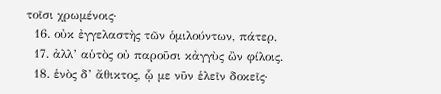τοῖσι χρωμένοις·
  16. οὐκ ἐγγελαστὴς τῶν ὁμιλούντων, πάτερ,
  17. ἀλλ’ αὑτὸς οὐ παροῦσι κἀγγὺς ὢν φίλοις.
  18. ἑνὸς δ’ ἄθικτος, ᾧ με νῦν ἑλεῖν δοκεῖς·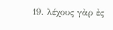19. λέχους γὰρ ἐς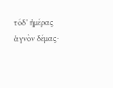τόδ’ ἡμέρας ἁγνὸν δέμας·